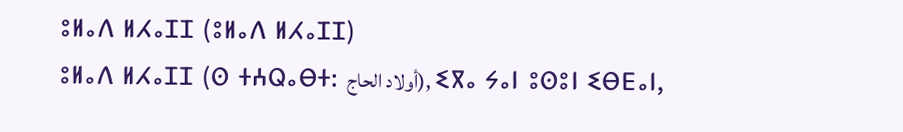ⵓⵍⴰⴷ ⵍⵃⴰⵊⵊ (ⵓⵍⴰⴷ ⵍⵃⴰⵊⵊ)
ⵓⵍⴰⴷ ⵍⵃⴰⵊⵊ (ⵙ ⵜⵄⵕⴰⴱⵜ: أولاد الحاج), ⵉⴳⴰ ⵢⴰⵏ ⵓⵙⵓⵏ ⵉⴱⴹⴰⵏ,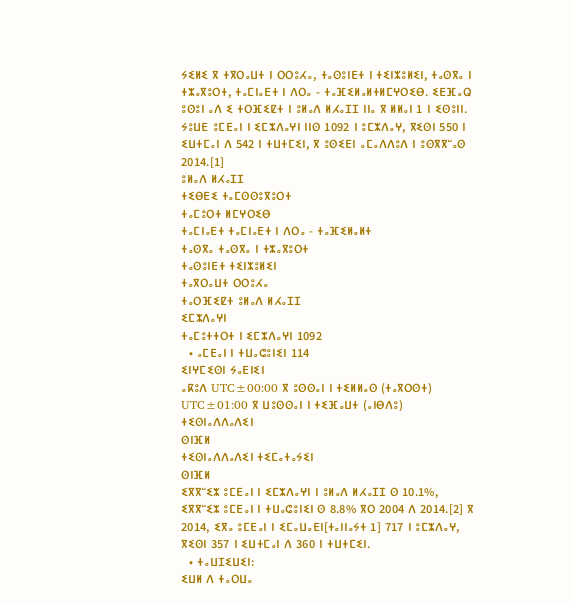ⵢⵉⵍⵉ ⴳ ⵜⴳⵔⴰⵡⵜ ⵏ ⵔⵔⵓⵃⴰ, ⵜⴰⵙⵓⵏⴹⵜ ⵏ ⵜⵉⵏⵣⵓⵍⵉⵏ, ⵜⴰⵙⴳⴰ ⵏ ⵜⵣⴰⴳⵓⵔⵜ, ⵜⴰⵎⵏⴰⴹⵜ ⵏ ⴷⵔⴰ - ⵜⴰⴼⵉⵍⴰⵍⵜⵍⵎⵖⵔⵉⴱ. ⵉⴹⴼⴰⵕ ⵓⵙⵓⵏ ⴰⴷ ⵉ ⵜⵔⴼⵉⵇⵜ ⵏ ⵓⵍⴰⴷ ⵍⵃⴰⵊⵊ ⵏⵏⴰ ⴳ ⵍⵍⴰⵏ 1 ⵏ ⵉⵙⵓⵏⵏ. ⵢⵓⵡⴹ ⵓⵎⴹⴰⵏ ⵏ ⵉⵎⵣⴷⴰⵖⵏ ⵏⵏⵙ 1092 ⵏ ⵓⵎⵣⴷⴰⵖ, ⴳⵉⵙⵏ 550 ⵏ ⵉⵡⵜⵎⴰⵏ ⴷ 542 ⵏ ⵜⵡⵜⵎⵉⵏ, ⴳ ⵓⵙⵉⴹⵏ ⴰⵎⴰⴷⴷⵓⴷ ⵏ ⵓⵙⴳⴳⵯⴰⵙ 2014.[1]
ⵓⵍⴰⴷ ⵍⵃⴰⵊⵊ
ⵜⵉⴱⴹⵉ ⵜⴰⵎⵙⵙⵓⴳⵓⵔⵜ
ⵜⴰⵎⵓⵔⵜ ⵍⵎⵖⵔⵉⴱ
ⵜⴰⵎⵏⴰⴹⵜ ⵜⴰⵎⵏⴰⴹⵜ ⵏ ⴷⵔⴰ - ⵜⴰⴼⵉⵍⴰⵍⵜ
ⵜⴰⵙⴳⴰ ⵜⴰⵙⴳⴰ ⵏ ⵜⵣⴰⴳⵓⵔⵜ
ⵜⴰⵙⵓⵏⴹⵜ ⵜⵉⵏⵣⵓⵍⵉⵏ
ⵜⴰⴳⵔⴰⵡⵜ ⵔⵔⵓⵃⴰ
ⵜⴰⵔⴼⵉⵇⵜ ⵓⵍⴰⴷ ⵍⵃⴰⵊⵊ
ⵉⵎⵣⴷⴰⵖⵏ
ⵜⴰⵎⵓⵜⵜⵔⵜ ⵏ ⵉⵎⵣⴷⴰⵖⵏ 1092
  • ⴰⵎⴹⴰⵏ ⵏ ⵜⵡⴰⵛⵓⵏⵉⵏ 114
ⵉⵏⵖⵎⵉⵙⵏ ⵢⴰⴹⵏⵉⵏ
ⴰⴽⵓⴷ UTC±00:00 ⴳ ⵓⵙⵙⴰⵏ ⵏ ⵜⵉⵍⵍⴰⵙ (ⵜⴰⴳⵔⵙⵜ)
UTC±01:00 ⴳ ⵡⵓⵙⵙⴰⵏ ⵏ ⵜⵉⴼⴰⵡⵜ (ⴰⵏⴱⴷⵓ)
ⵜⵉⵙⵏⴰⴷⴷⴰⴷⵉⵏ
ⵙⵏⴼⵍ
ⵜⵉⵙⵏⴰⴷⴷⴰⴷⵉⵏ ⵜⵉⵎⴰⵜⴰⵢⵉⵏ
ⵙⵏⴼⵍ
ⵉⴳⴳⵯⵉⵣ ⵓⵎⴹⴰⵏ ⵏ ⵉⵎⵣⴷⴰⵖⵏ ⵏ ⵓⵍⴰⴷ ⵍⵃⴰⵊⵊ ⵙ 10.1%, ⵉⴳⴳⵯⵉⵣ ⵓⵎⴹⴰⵏ ⵏ ⵜⵡⴰⵛⵓⵏⵉⵏ ⵙ 8.8% ⴳⵔ 2004 ⴷ 2014.[2] ⴳ 2014, ⵉⴳⴰ ⵓⵎⴹⴰⵏ ⵏ ⵉⵎⴰⵡⴰⴹⵏ[ⵜⴰⵏⵏⴰⵢⵜ 1] 717 ⵏ ⵓⵎⵣⴷⴰⵖ, ⴳⵉⵙⵏ 357 ⵏ ⵉⵡⵜⵎⴰⵏ ⴷ 360 ⵏ ⵜⵡⵜⵎⵉⵏ.
  • ⵜⴰⵡⵊⵉⵡⵉⵏ:
ⵉⵡⵍ ⴷ ⵜⴰⵔⵡⴰ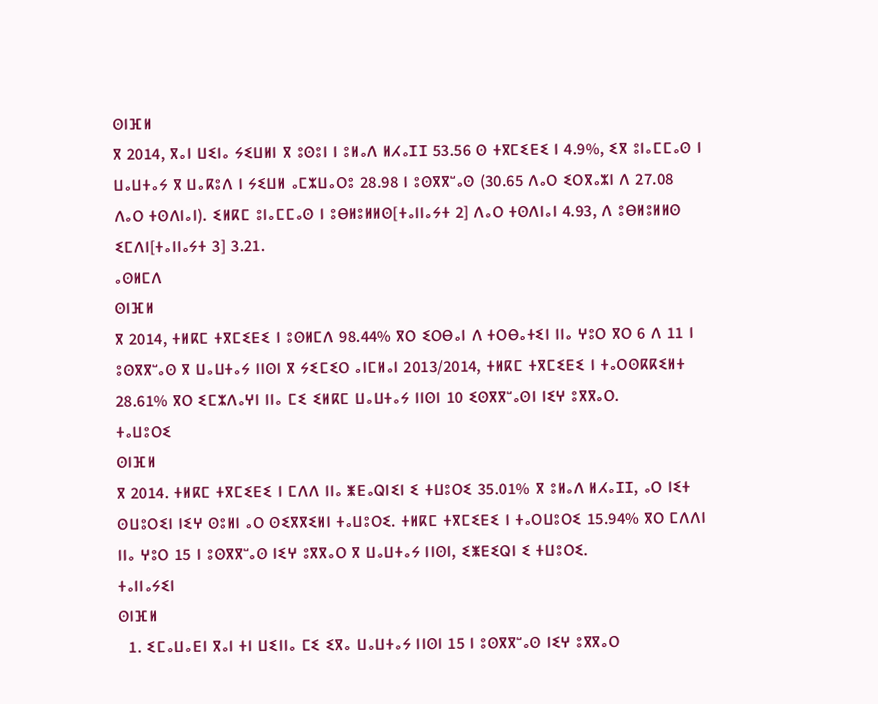ⵙⵏⴼⵍ
ⴳ 2014, ⴳⴰⵏ ⵡⵉⵏⴰ ⵢⵉⵡⵍⵏ ⴳ ⵓⵙⵓⵏ ⵏ ⵓⵍⴰⴷ ⵍⵃⴰⵊⵊ 53.56 ⵙ ⵜⴳⵎⵉⴹⵉ ⵏ 4.9%, ⵉⴳ ⵓⵏⴰⵎⵎⴰⵙ ⵏ ⵡⴰⵡⵜⴰⵢ ⴳ ⵡⴰⴽⵓⴷ ⵏ ⵢⵉⵡⵍ ⴰⵎⵣⵡⴰⵔⵓ 28.98 ⵏ ⵓⵙⴳⴳⵯⴰⵙ (30.65 ⴷⴰⵔ ⵉⵔⴳⴰⵣⵏ ⴷ 27.08 ⴷⴰⵔ ⵜⵙⴷⵏⴰⵏ). ⵉⵍⴽⵎ ⵓⵏⴰⵎⵎⴰⵙ ⵏ ⵓⴱⵍⵓⵍⵍⵙ[ⵜⴰⵏⵏⴰⵢⵜ 2] ⴷⴰⵔ ⵜⵙⴷⵏⴰⵏ 4.93, ⴷ ⵓⴱⵍⵓⵍⵍⵙ ⵉⵎⴷⵏ[ⵜⴰⵏⵏⴰⵢⵜ 3] 3.21.
ⴰⵙⵍⵎⴷ
ⵙⵏⴼⵍ
ⴳ 2014, ⵜⵍⴽⵎ ⵜⴳⵎⵉⴹⵉ ⵏ ⵓⵙⵍⵎⴷ 98.44% ⴳⵔ ⵉⵔⴱⴰⵏ ⴷ ⵜⵔⴱⴰⵜⵉⵏ ⵏⵏⴰ ⵖⵓⵔ ⴳⵔ 6 ⴷ 11 ⵏ ⵓⵙⴳⴳⵯⴰⵙ ⴳ ⵡⴰⵡⵜⴰⵢ ⵏⵏⵙⵏ ⴳ ⵢⵉⵎⵉⵔ ⴰⵏⵎⵍⴰⵏ 2013/2014, ⵜⵍⴽⵎ ⵜⴳⵎⵉⴹⵉ ⵏ ⵜⴰⵔⵙⴽⴽⵉⵍⵜ 28.61% ⴳⵔ ⵉⵎⵣⴷⴰⵖⵏ ⵏⵏⴰ ⵎⵉ ⵉⵍⴽⵎ ⵡⴰⵡⵜⴰⵢ ⵏⵏⵙⵏ 10 ⵉⵙⴳⴳⵯⴰⵙⵏ ⵏⵉⵖ ⵓⴳⴳⴰⵔ.
ⵜⴰⵡⵓⵔⵉ
ⵙⵏⴼⵍ
ⴳ 2014. ⵜⵍⴽⵎ ⵜⴳⵎⵉⴹⵉ ⵏ ⵎⴷⴷ ⵏⵏⴰ ⵥⴹⴰⵕⵏⵉⵏ ⵉ ⵜⵡⵓⵔⵉ 35.01% ⴳ ⵓⵍⴰⴷ ⵍⵃⴰⵊⵊ, ⴰⵔ ⵏⵉⵜ ⵙⵡⵓⵔⵉⵏ ⵏⵉⵖ ⵙⵓⵍⵏ ⴰⵔ ⵙⵉⴳⴳⵉⵍⵏ ⵜⴰⵡⵓⵔⵉ. ⵜⵍⴽⵎ ⵜⴳⵎⵉⴹⵉ ⵏ ⵜⴰⵔⵡⵓⵔⵉ 15.94% ⴳⵔ ⵎⴷⴷⵏ ⵏⵏⴰ ⵖⵓⵔ 15 ⵏ ⵓⵙⴳⴳⵯⴰⵙ ⵏⵉⵖ ⵓⴳⴳⴰⵔ ⴳ ⵡⴰⵡⵜⴰⵢ ⵏⵏⵙⵏ, ⵉⵥⴹⵉⵕⵏ ⵉ ⵜⵡⵓⵔⵉ.
ⵜⴰⵏⵏⴰⵢⵉⵏ
ⵙⵏⴼⵍ
  1. ⵉⵎⴰⵡⴰⴹⵏ ⴳⴰⵏ ⵜⵏ ⵡⵉⵏⵏⴰ ⵎⵉ ⵉⴳⴰ ⵡⴰⵡⵜⴰⵢ ⵏⵏⵙⵏ 15 ⵏ ⵓⵙⴳⴳⵯⴰⵙ ⵏⵉⵖ ⵓⴳⴳⴰⵔ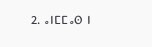2. ⴰⵏⵎⵎⴰⵙ ⵏ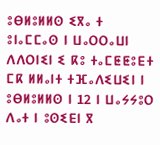ⵓⴱⵍⵓⵍⵍⵙ ⵉⴳⴰ ⵜ ⵓⵏⴰⵎⵎⴰⵙ ⵏ ⵡⴰⵔⵔⴰⵡⵏ ⴷⴷⵔⵏⵉⵏ ⵉ ⴽⵓ ⵜⴰⵎⵟⵟⵓⴹⵜ ⵎⴽ ⵍⵍⴰⵏⵜ ⵜⴼⴰⴷⵉⵡⵉⵏ ⵏ ⵓⴱⵍⵓⵍⵍⵙ ⵏ 12 ⵏ ⵡⴰⵢⵢⵓⵔ ⴷⴰⵜ ⵏ ⵓⵙⵉⴹⵏ ⴳ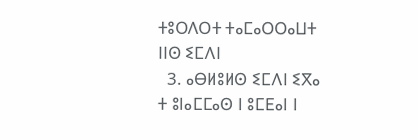ⵜⵓⵔⴷⵔⵜ ⵜⴰⵎⴰⵔⵔⴰⵡⵜ ⵏⵏⵙ ⵉⵎⴷⵏ
  3. ⴰⴱⵍⵓⵍⵙ ⵉⵎⴷⵏ ⵉⴳⴰ ⵜ ⵓⵏⴰⵎⵎⴰⵙ ⵏ ⵓⵎⴹⴰⵏ ⵏ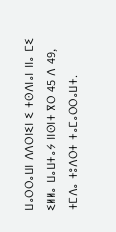ⵡⴰⵔⵔⴰⵡⵏ ⴷⴷⵔⵏⵉⵏ ⵉ ⵜⵙⴷⵏⴰⵏ ⵏⵏⴰ ⵎⵉ ⵉⵍⵍⴰ ⵡⴰⵡⵜⴰⵢ ⵏⵏⵙⵏⵜ ⴳⵔ 45 ⴷ 49, ⵜⵎⴷⴰ ⵜⵓⴷⵔⵜ ⵜⴰⵎⴰⵔⵔⴰⵡⵜ.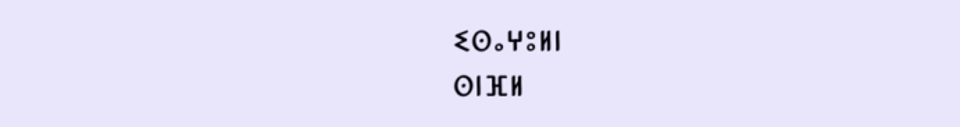ⵉⵙⴰⵖⵓⵍⵏ
ⵙⵏⴼⵍ